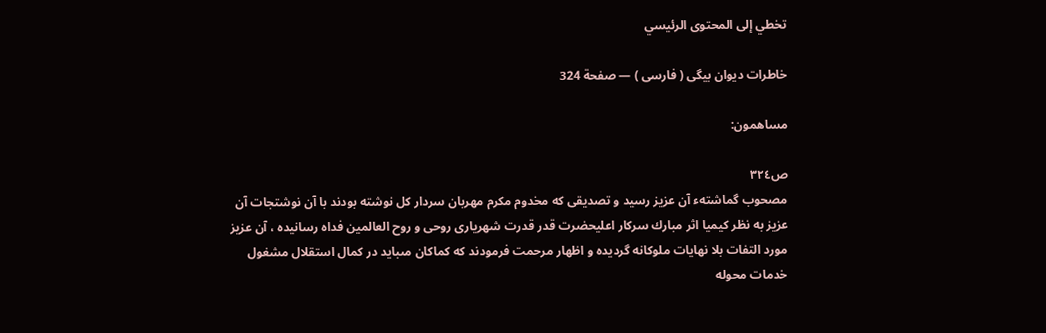تخطي إلى المحتوى الرئيسي

خاطرات ديوان بيگى ( فارسى ) — صفحة 324

مساهمون:

ص٣٢٤
مصحوب گماشتهء آن عزيز رسيد و تصديقى كه مخدوم مكرم مهربان سردار كل نوشته بودند با آن نوشتجات آن عزيز به نظر كيميا اثر مبارك سركار اعليحضرت قدر قدرت شهريارى روحى و روح العالمين فداه رسانيده ، آن عزيز مورد التفات بلا نهايات ملوكانه گرديده و اظهار مرحمت فرمودند كه كماكان مىبايد در كمال استقلال مشغول خدمات محوله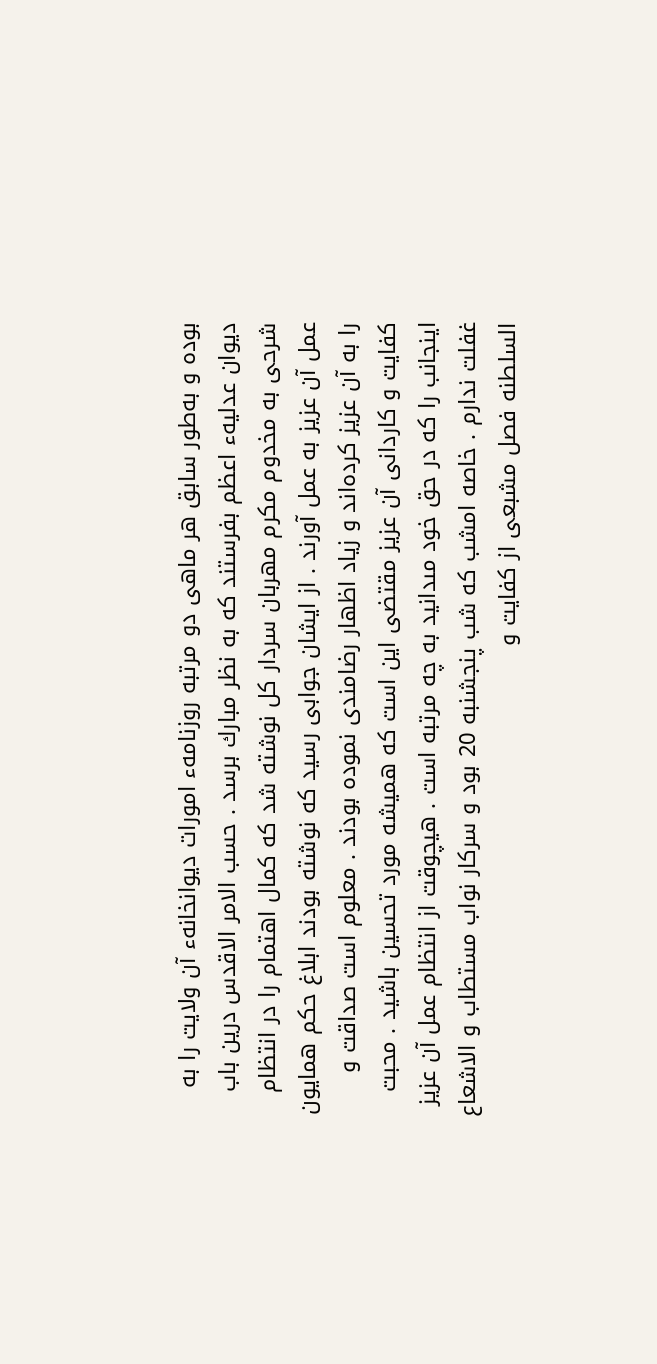بوده و به‌طور سابق هر ماهى دو مرتبه روزنامهء امورات ديوانخانهء آن ولايت را به ديوان عدليهء اعظم بفرستند كه به نظر مبارك برسد . حسب الامر الاقدس درين باب شرحى به مخدوم مكرم مهربان سردار كل نوشته شد كه كمال اهتمام را در انتظام عمل آن عزيز به عمل آورند . از ايشان جوابى رسيد كه نوشته بودند ابلاغ حكم همايون را به آن عزيز كرده‌اند و زياد اظهار رضامندى نموده بودند . معلوم است صداقت و كفايت و كاردانى آن عزيز مقتضى اين است كه هميشه مورد تحسين باشيد . محبت اينجانب را كه در حق خود مىدانيد به چه مرتبه است . هيچوقت از انتظام عمل آن عزيز غفلت ندارم . خاصه امشب كه شب پنجشنبه 20 بود و سركار نواب مستطاب و الاشعاع السلطنه فصل مشبعى از كفايت و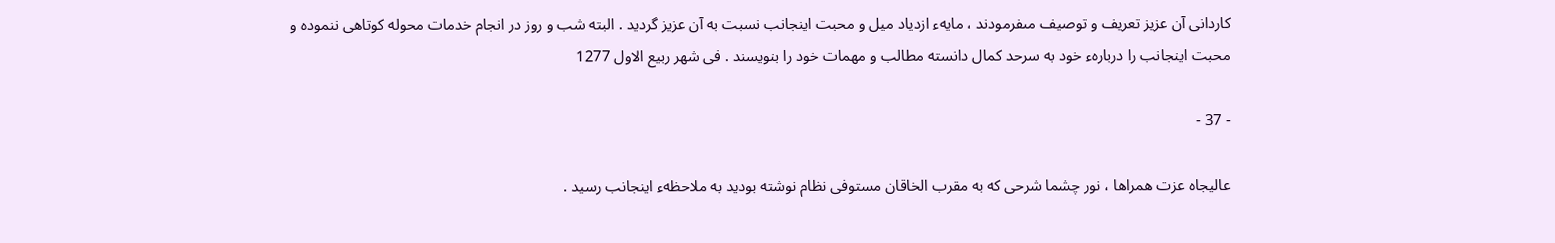كاردانى آن عزيز تعريف و توصيف مىفرمودند ، مايهء ازدياد ميل و محبت اينجانب نسبت به آن عزيز گرديد . البته شب و روز در انجام خدمات محوله كوتاهى ننموده و محبت اينجانب را دربارهء خود به سرحد كمال دانسته مطالب و مهمات خود را بنويسند . فى شهر ربيع الاول 1277

- 37 -

عاليجاه عزت همراها ، نور چشما شرحى كه به مقرب الخاقان مستوفى نظام نوشته بوديد به ملاحظهء اينجانب رسيد .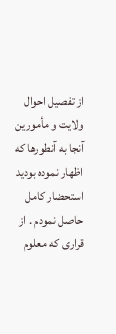از تفصيل احوال ولايت و مأمورين آنجا به آنطورها كه اظهار نموده بوديد استحضار كامل حاصل نمودم . از قرارى كه معلوم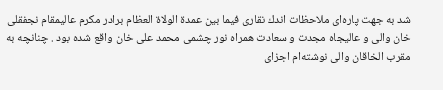شد به جهت پاره‌اى ملاحظات اندك نقارى فيما بين عمدة الولاة العظام برادر مكرم عاليمقام نجفقلى خان والى و عاليجاه مجدت و سعادت همراه نور چشمى محمد على خان واقع شده بود . چنانچه به مقرب الخاقان والى نوشته‌ام اجزاى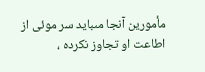مأمورين آنجا مىبايد سر موئى از اطاعت او تجاوز نكرده ،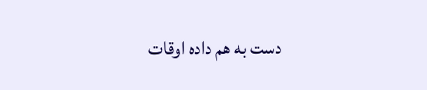دست به هم داده اوقات